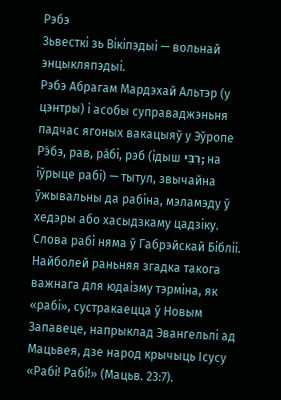Рэбэ
Зьвесткі зь Вікіпэдыі — вольнай энцыкляпэдыі.
Рэбэ Абрагам Мардэхай Альтэр (у цэнтры) і асобы суправаджэньня падчас ягоных вакацыяў у Эўропе
Рэ́бэ, рав, ра́бі, рэб (ідыш רִבִּי; на іўрыце рабі) — тытул, звычайна ўжывальны да рабіна, мэламэду ў хедэры або хасыдзкаму цадзіку.
Слова рабі няма ў Габрэйскай Бібліі. Найболей раньняя згадка такога важнага для юдаізму тэрміна, як «рабі», сустракаецца ў Новым Запавеце, напрыклад Эвангельлі ад Мацьвея, дзе народ крычыць Ісусу «Рабі! Рабі!» (Мацьв. 23:7).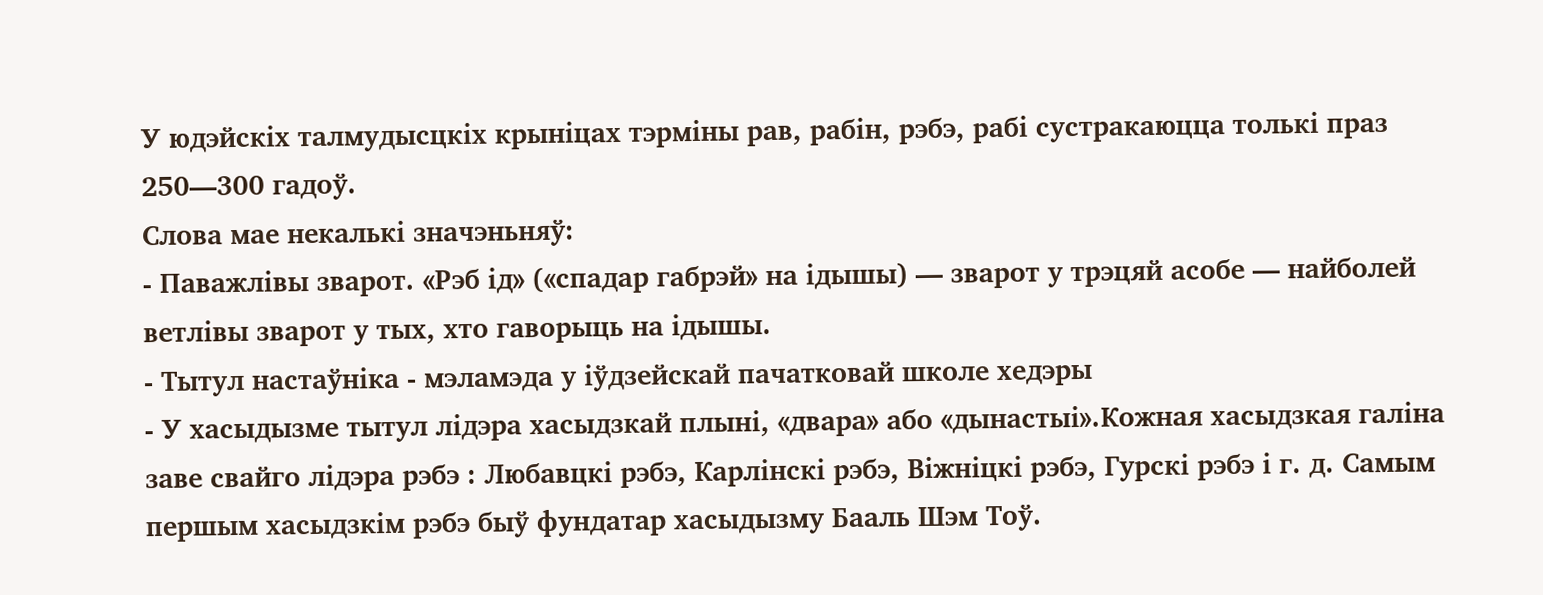У юдэйскіх талмудысцкіх крыніцах тэрміны рав, рабін, рэбэ, рабі сустракаюцца толькі праз 250—300 гадоў.
Слова мае некалькі значэньняў:
- Паважлівы зварот. «Рэб ід» («спадар габрэй» на ідышы) — зварот у трэцяй асобе — найболей ветлівы зварот у тых, хто гаворыць на ідышы.
- Тытул настаўніка - мэламэда у іўдзейскай пачатковай школе хедэры
- У хасыдызме тытул лідэра хасыдзкай плыні, «двара» або «дынастыі».Кожная хасыдзкая галіна заве свайго лідэра рэбэ : Любавцкі рэбэ, Карлінскі рэбэ, Віжніцкі рэбэ, Гурскі рэбэ і г. д. Самым першым хасыдзкім рэбэ быў фундатар хасыдызму Бааль Шэм Тоў.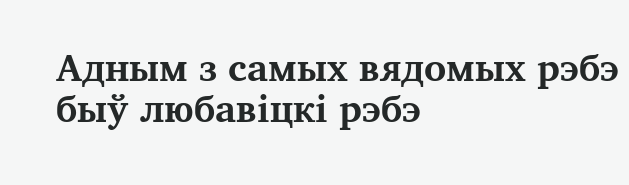Адным з самых вядомых рэбэ быў любавіцкі рэбэ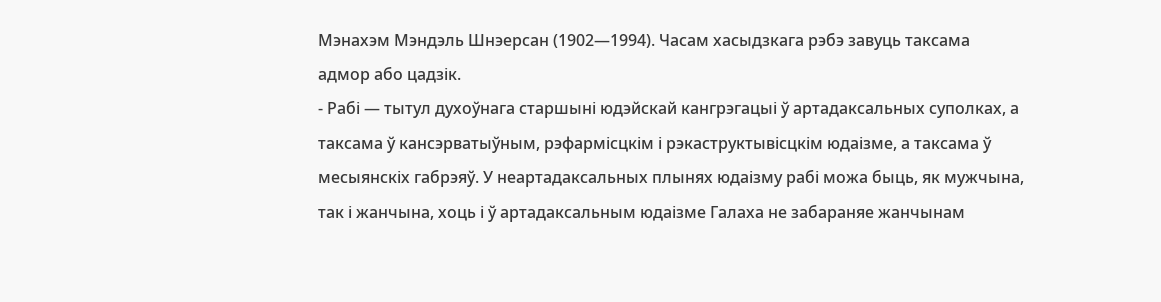Мэнахэм Мэндэль Шнэерсан (1902—1994). Часам хасыдзкага рэбэ завуць таксама адмор або цадзік.
- Рабі — тытул духоўнага старшыні юдэйскай кангрэгацыі ў артадаксальных суполках, а таксама ў кансэрватыўным, рэфармісцкім і рэкаструктывісцкім юдаізме, а таксама ў месыянскіх габрэяў. У неартадаксальных плынях юдаізму рабі можа быць, як мужчына, так і жанчына, хоць і ў артадаксальным юдаізме Галаха не забараняе жанчынам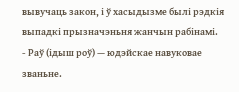вывучаць закон, і ў хасыдызме былі рэдкія выпадкі прызначэньня жанчын рабінамі.
- Раў (ідыш роў) — юдэйскае навуковае званьне.